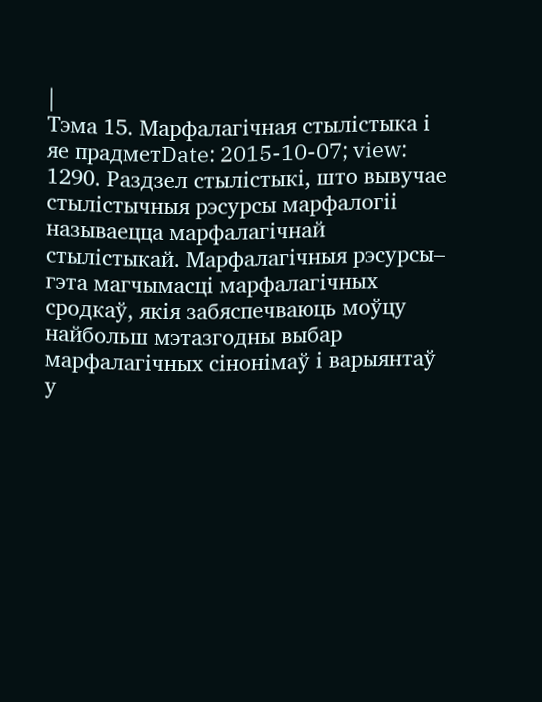|
Тэма 15. Марфалагічная стылістыка і яе прадметDate: 2015-10-07; view: 1290. Раздзел стылістыкі, што вывучае стылістычныя рэсурсы марфалогіі называецца марфалагічнай стылістыкай. Марфалагічныя рэсурсы– гэта магчымасці марфалагічных сродкаў, якія забяспечваюць моўцу найбольш мэтазгодны выбар марфалагічных сінонімаў і варыянтаў у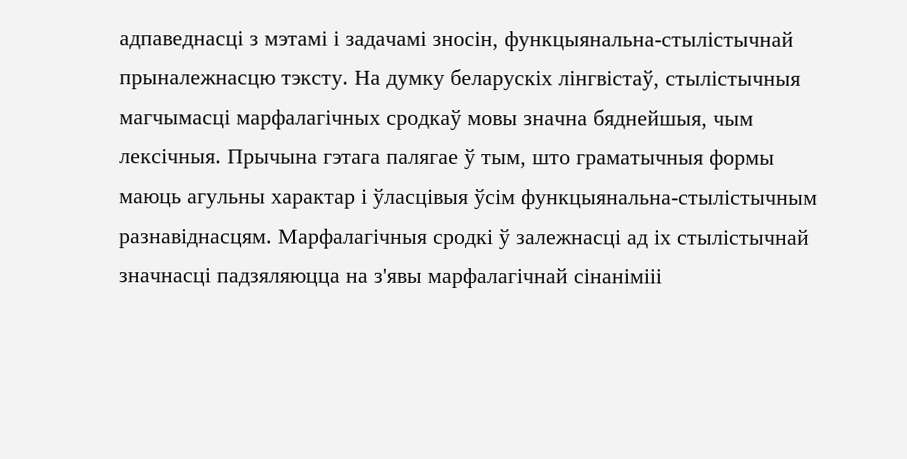адпаведнасці з мэтамі і задачамі зносін, функцыянальна-стылістычнай прыналежнасцю тэксту. На думку беларускіх лінгвістаў, стылістычныя магчымасці марфалагічных сродкаў мовы значна бяднейшыя, чым лексічныя. Прычына гэтага палягае ў тым, што граматычныя формы маюць агульны характар і ўласцівыя ўсім функцыянальна-стылістычным разнавіднасцям. Марфалагічныя сродкі ў залежнасці ад іх стылістычнай значнасці падзяляюцца на з'явы марфалагічнай сінанімііі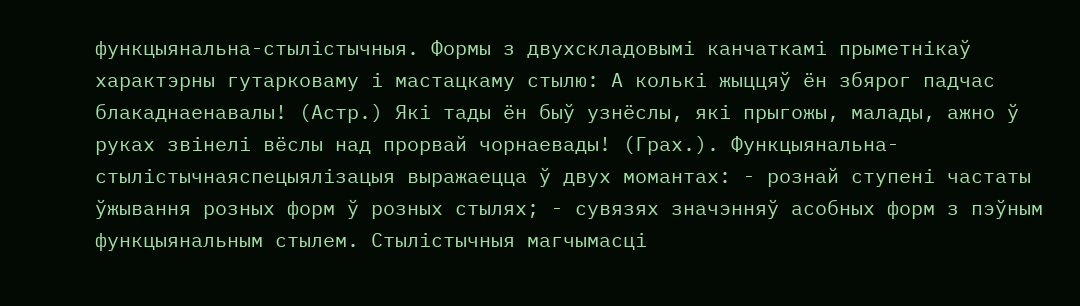функцыянальна-стылістычныя. Формы з двухскладовымі канчаткамі прыметнікаў характэрны гутарковаму і мастацкаму стылю: А колькі жыццяў ён збярог падчас блакаднаенавалы! (Астр.) Які тады ён быў узнёслы, які прыгожы, малады, ажно ў руках звінелі вёслы над прорвай чорнаевады! (Грах.). Функцыянальна-стылістычнаяспецыялізацыя выражаецца ў двух момантах: - рознай ступені частаты ўжывання розных форм ў розных стылях; - сувязях значэнняў асобных форм з пэўным функцыянальным стылем. Стылістычныя магчымасці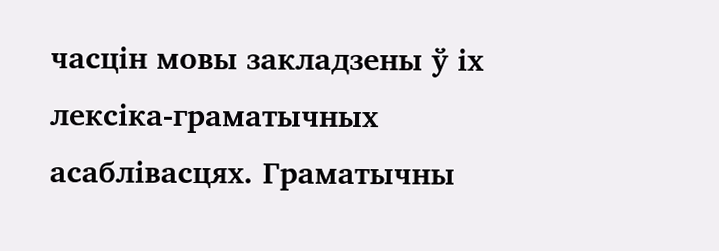часцін мовы закладзены ў іх лексіка-граматычных асаблівасцях. Граматычны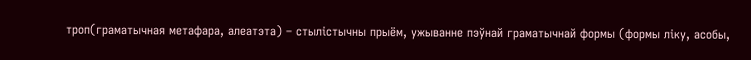троп(граматычная метафара, алеатэта) – стылістычны прыём, ужыванне пэўнай граматычнай формы (формы ліку, асобы,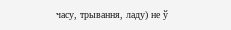часу, трывання, ладу) не ў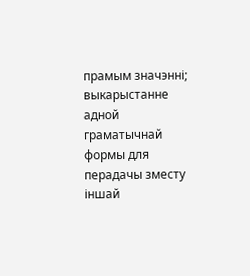прамым значэнні; выкарыстанне адной граматычнай формы для перадачы зместу іншай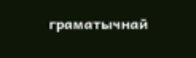граматычнай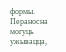формы. Пераносна могуць ужывацца,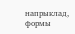напрыклад, формы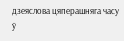дзеяслова цяперашняга часу ў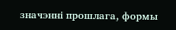значэнні прошлага, формы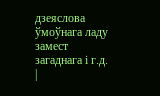дзеяслова ўмоўнага ладу замест загаднага і г.д.
|